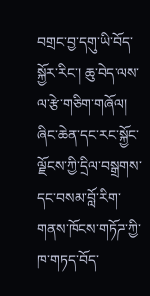བགྲང་བྱ་དགུ་ཡི་བོད་སྐྱོར་རིང་། ཆུ་བེད་ལས་ལ་རྩེ་གཅིག་གཞོལ།
ཞིང་ཆེན་དང་རང་སྐྱོང་ལྗོངས་ཀྱི་དྲིལ་བསྒྲགས་དང་བསམ་བློ་རིག་གནས་ཁོངས་གཏོཌ་ཀྱི་ཁ་གཏད་བོད་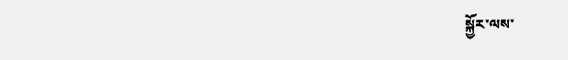སྐྱོར་ལས་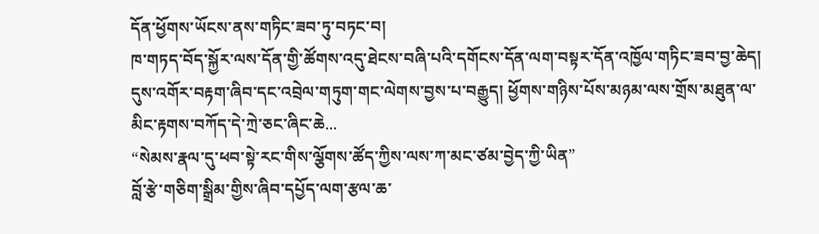དོན་ཕྱོགས་ཡོངས་ནས་གཏིང་ཟབ་ཏུ་བཏང་བ།
ཁ་གཏད་བོད་སྐྱོར་ལས་དོན་གྱི་ཚོགས་འདུ་ཐེངས་བཞི་པའི་དགོངས་དོན་ལག་བསྟར་དོན་འཁྱོལ་གཏིང་ཟབ་བྱ་ཆེད། དུས་འགོར་བརྟག་ཞིབ་དང་འབྲེལ་གཏུག་གང་ལེགས་བྱས་པ་བརྒྱུད། ཕྱོགས་གཉིས་པོས་མཉམ་ལས་གྲོས་མཐུན་ལ་མིང་རྟགས་བཀོད་དེ་ཀྲེ་ཅང་ཞིང་ཆེ...
“སེམས་རྣལ་དུ་ཕབ་སྟེ་རང་གིས་ལྕོགས་ཚོད་ཀྱིས་ལས་ཀ་མང་ཙམ་བྱེད་ཀྱི་ཡིན”
བློ་རྩེ་གཅིག་སྒྲིམ་གྱིས་ཞིབ་དཔྱོད་ལག་རྩལ་ཆ་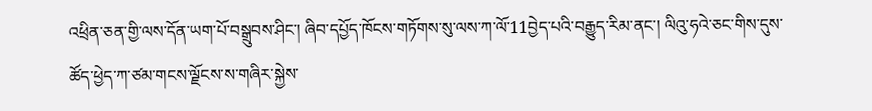འཕྲིན་ཅན་གྱི་ལས་དོན་ཡག་པོ་བསྒྲུབས་ཤིང་། ཞིབ་དཔྱོད་ཁོངས་གཏོགས་སུ་ལས་ཀ་ལོ་11བྱེད་པའི་བརྒྱུད་རིམ་ནང་། ལིའུ་ཧའེ་ཅང་གིས་དུས་ཚོད་ཕྱེད་ཀ་ཙམ་གངས་ལྗོངས་ས་གཞིར་སྐྱེས་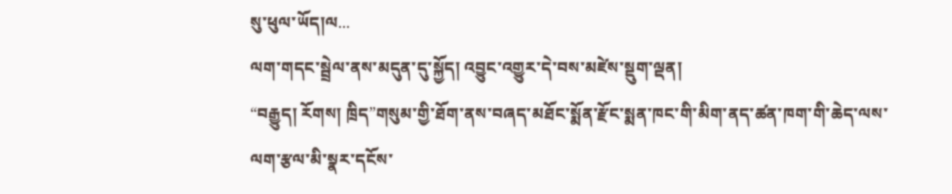སུ་ཕུལ་ཡོད།ལ...
ལག་གདང་སྦྲེལ་ནས་མདུན་དུ་སྐྱོད། འབྱུང་འགྱུར་དེ་བས་མཛེས་སྡུག་ལྡན།
“བརྒྱུད། རོགས། ཁྲིད”གསུམ་གྱི་ཐོག་ནས་བཞད་མཐོང་སྨོན་རྫོང་སྨན་ཁང་གི་མིག་ནད་ཚན་ཁག་གི་ཆེད་ལས་ལག་རྩལ་མི་སྣར་དངོས་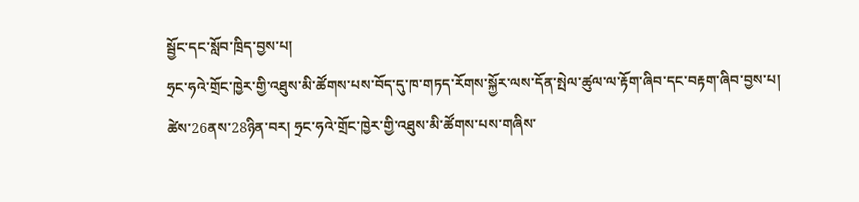སྦྱོང་དང་སློབ་ཁྲིད་བྱས་པ།
ཧྲང་ཧའེ་གྲོང་ཁྱེར་གྱི་འཐུས་མི་ཚོགས་པས་བོད་དུ་ཁ་གཏད་རོགས་སྐྱོར་ལས་དོན་སྤེལ་ཚུལ་ལ་རྟོག་ཞིབ་དང་བརྟག་ཞིབ་བྱས་པ།
ཚེས་26ནས་28ཉིན་བར། ཧྲང་ཧའེ་གྲོང་ཁྱེར་གྱི་འཐུས་མི་ཚོགས་པས་གཞིས་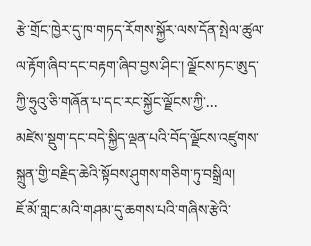རྩེ་གྲོང་ཁྱེར་དུ་ཁ་གཏད་རོགས་སྐྱོར་ལས་དོན་སྤེལ་ཚུལ་ལ་རྟོག་ཞིབ་དང་བརྟག་ཞིབ་བྱས་ཤིང་། ལྗོངས་ཏང་ཨུད་ཀྱི་ཧྲུའུ་ཅི་གཞོན་པ་དང་རང་སྐྱོང་ལྗོངས་ཀྱི་...
མཛེས་སྡུག་དང་བདེ་སྐྱིད་ལྡན་པའི་བོད་ལྗོངས་འཛུགས་སྐྲུན་གྱི་བརྗིད་ཆེའི་སྟོབས་ཤུགས་གཅིག་ཏུ་བསྒྲིལ།
ཇོ་མོ་གླང་མའི་གཤམ་དུ་ཆགས་པའི་གཞིས་རྩེའི་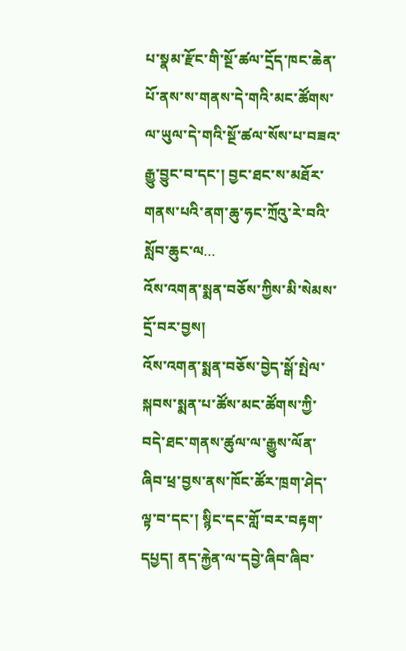པ་སྣམ་རྫོང་གི་སྔོ་ཚལ་དྲོད་ཁང་ཆེན་པོ་ནས་ས་གནས་དེ་གའི་མང་ཚོགས་ལ་ཡུལ་དེ་གའི་སྔོ་ཚལ་སོས་པ་བཟའ་རྒྱུ་བྱུང་བ་དང་། བྱང་ཐང་ས་མཐོར་གནས་པའི་ནག་ཆུ་ཧང་ཀྲོའུ་རེ་བའི་སློབ་ཆུང་ལ...
འོས་འགན་སྨན་བཅོས་ཀྱིས་མི་སེམས་དྲོ་བར་བྱས།
འོས་འགན་སྨན་བཅོས་བྱེད་སྒོ་སྤེལ་སྐབས་སྨན་པ་ཚོས་མང་ཚོགས་ཀྱི་བདེ་ཐང་གནས་ཚུལ་ལ་རྒྱུས་ལོན་ཞིབ་ཕྲ་བྱས་ནས་ཁོང་ཚོར་ཁྲག་ཤེད་ལྟ་བ་དང་། སྙིང་དང་གློ་བར་བརྟག་དཔྱད། ནད་རྐྱེན་ལ་དབྱེ་ཞིབ་ཞིབ་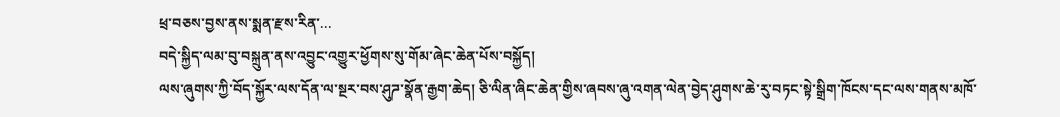ཕྲ་བཅས་བྱས་ནས་སྨན་རྫས་རིན་...
བདེ་སྐྱིད་ལམ་བུ་བསྐྲུན་ནས་འབྱུང་འགྱུར་ཕྱོགས་སུ་གོམ་ཞེང་ཆེན་པོས་བསྐྱོད།
ལས་ཞུགས་ཀྱི་བོད་སྐྱོར་ལས་དོན་ལ་སྔར་བས་ཤུཌ་སྣོན་རྒྱག་ཆེད། ཅི་ལིན་ཞིང་ཆེན་གྱིས་ཞབས་ཞུ་འགན་ལེན་བྱེད་ཤུགས་ཆེ་རུ་བཏང་སྟེ་སྒྲིག་ཁོངས་དང་ལས་གནས་མཁོ་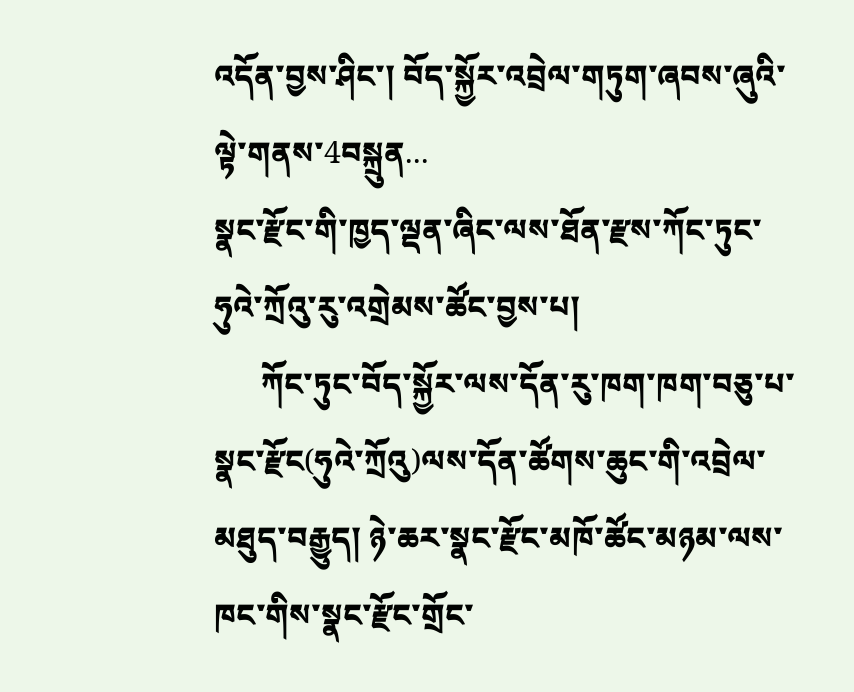འདོན་བྱས་ཤིང་། བོད་སྐྱོར་འབྲེལ་གཏུག་ཞབས་ཞུའི་ལྟེ་གནས་4བསྐྲུན...
སྣང་རྫོང་གི་ཁྱད་ལྡན་ཞིང་ལས་ཐོན་རྫས་ཀོང་ཏུང་ཧུའེ་ཀྲོའུ་རུ་འགྲེམས་ཚོང་བྱས་པ།
      ཀོང་ཏུང་བོད་སྐྱོར་ལས་དོན་རུ་ཁག་ཁག་བཅུ་པ་སྣང་རྫོང(ཧུའེ་ཀྲོའུ)ལས་དོན་ཚོགས་ཆུང་གི་འབྲེལ་མཐུད་བརྒྱུད། ཉེ་ཆར་སྣང་རྫོང་མཁོ་ཚོང་མཉམ་ལས་ཁང་གིས་སྣང་རྫོང་གྲོང་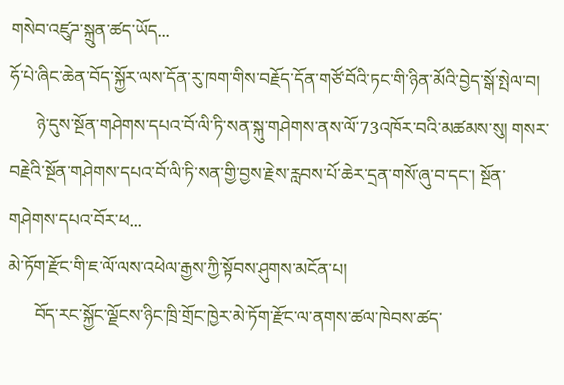གསེབ་འཛུཌ་སྐྲུན་ཚད་ཡོད...
ཧོ་པེ་ཞིང་ཆེན་བོད་སྐྱོར་ལས་དོན་རུ་ཁག་གིས་བརྗོད་དོན་གཙོ་བོའི་ཏང་གི་ཉིན་མོའི་བྱེད་སྒོ་སྤེལ་བ།
      ཉེ་དུས་སྔོན་གཤེགས་དཔའ་བོ་ལི་ཏི་སན་སྐུ་གཤེགས་ནས་ལོ་73འཁོར་བའི་མཚམས་སུ། གསར་བརྗེའི་སྔོན་གཤེགས་དཔའ་བོ་ལི་ཏི་སན་གྱི་བྱས་རྗེས་རླབས་པོ་ཆེར་དྲན་གསོ་ཞུ་བ་དང་། སྔོན་གཤེགས་དཔའ་བོར་ཕ...
མེ་ཏོག་རྫོང་གི་ཇ་ལོ་ལས་འཕེལ་རྒྱས་ཀྱི་སྟོབས་ཤུགས་མངོན་པ།
      བོད་རང་སྐྱོང་ལྗོངས་ཉིང་ཁྲི་གྲོང་ཁྱེར་མེ་ཏོག་རྫོང་ལ་ནགས་ཚལ་ཁེབས་ཚད་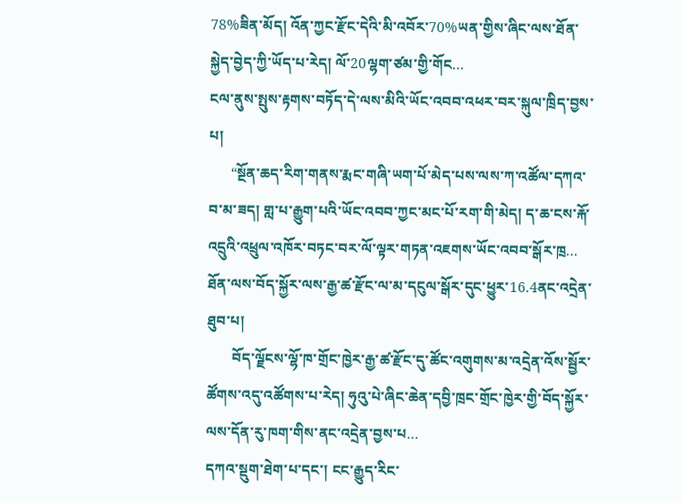78%ཟིན་མོད། འོན་ཀྱང་རྫོང་དེའི་མི་འབོར་70%ཡན་གྱིས་ཞིང་ལས་ཐོན་སྐྱེད་བྱེད་ཀྱི་ཡོད་པ་རེད། ལོ་20ལྷག་ཙམ་གྱི་གོང...
ངལ་ནུས་སྤུས་རྟགས་བཏོད་དེ་ལས་མིའི་ཡོང་འབབ་འཕར་བར་སྐུལ་ཁྲིད་བྱས་པ།
      “སྔོན་ཆད་རིག་གནས་རྨང་གཞི་ཡག་པོ་མེད་པས་ལས་ཀ་འཚོལ་དཀའ་བ་མ་ཟད། གླ་པ་རྒྱུག་པའི་ཡོང་འབབ་ཀྱང་མང་པོ་རག་གི་མེད། ད་ཆ་ངས་རྐོ་འདྲུའི་འཕྲུལ་འཁོར་བཏང་བར་ལོ་ལྟར་གཏན་འཇགས་ཡོང་འབབ་སྒོར་ཁྲ...
ཐོན་ལས་བོད་སྐྱོར་ལས་རྒྱ་ཚ་རྫོང་ལ་མ་དངུལ་སྒོར་དུང་ཕྱུར་16.4ནང་འདྲེན་ཐུབ་པ།
       བོད་ལྗོངས་ལྷོ་ཁ་གྲོང་ཁྱེར་རྒྱ་ཚ་རྫོང་དུ་ཚོང་འགུགས་མ་འདྲེན་འོས་སྦྱོར་ཚོགས་འདུ་འཚོགས་པ་རེད། ཧུའུ་པེ་ཞིང་ཆེན་དབྱི་ཁྲང་གྲོང་ཁྱེར་གྱི་བོད་སྐྱོར་ལས་དོན་རུ་ཁག་གིས་ནང་འདྲེན་བྱས་པ...
དཀའ་སྡུག་ཐེག་པ་དང་། ངང་རྒྱུད་རིང་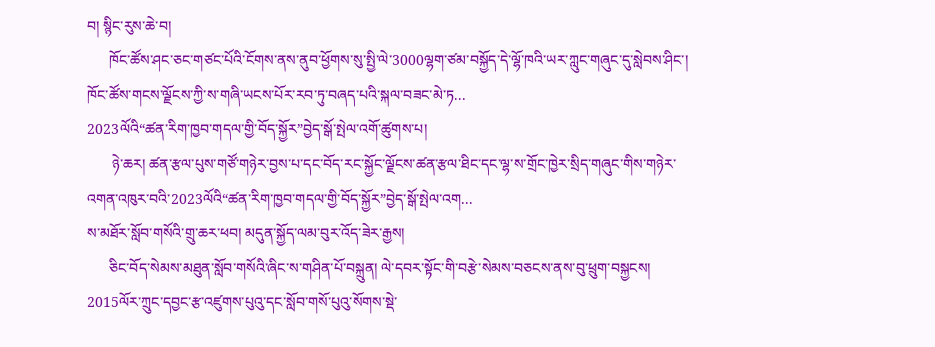བ། སྙིང་རུས་ཆེ་བ།
      ཁོང་ཚོས་ཤང་ཅང་གཙང་པོའི་ངོགས་ནས་ནུབ་ཕྱོགས་སུ་སྤྱི་ལེ་3000ལྷག་ཙམ་བསྐྱོད་དེ་ལྷོ་ཁའི་ཡར་ཀླུང་གཞུང་དུ་སླེབས་ཤིང་། ཁོང་ཚོས་གངས་ལྗོངས་ཀྱི་ས་གཞི་ཡངས་པོར་རབ་ཏུ་བཞད་པའི་སྐལ་བཟང་མེ་ཏ...
2023ལོའི“ཚན་རིག་ཁྱབ་གདལ་གྱི་བོད་སྐྱོར”བྱེད་སྒོ་སྤེལ་འགོ་ཚུགས་པ།
       ཉེ་ཆར། ཚན་རྩལ་པུས་གཙོ་གཉེར་བྱས་པ་དང་བོད་རང་སྐྱོང་ལྗོངས་ཚན་རྩལ་ཐིང་དང་ལྷ་ས་གྲོང་ཁྱེར་སྲིད་གཞུང་གིས་གཉེར་འགན་འཁུར་བའི་2023ལོའི“ཚན་རིག་ཁྱབ་གདལ་གྱི་བོད་སྐྱོར”བྱེད་སྒོ་སྤེལ་འག...
ས་མཐོར་སློབ་གསོའི་གྲུ་ཆར་ཕབ། མདུན་སྐྱོད་ལམ་བུར་འོད་ཟེར་རྒྱས།
      ཅིང་བོད་སེམས་མཐུན་སློབ་གསོའི་ཞིང་ས་གཤིན་པོ་བསྐྲུན། ལེ་དབར་སྟོང་གི་བརྩེ་སེམས་བཅངས་ནས་བུ་ཕྲུག་བསྐྱངས། 2015ལོར་ཀྲུང་དབྱང་རྩ་འཛུགས་པུའུ་དང་སློབ་གསོ་པུའུ་སོགས་སྡེ་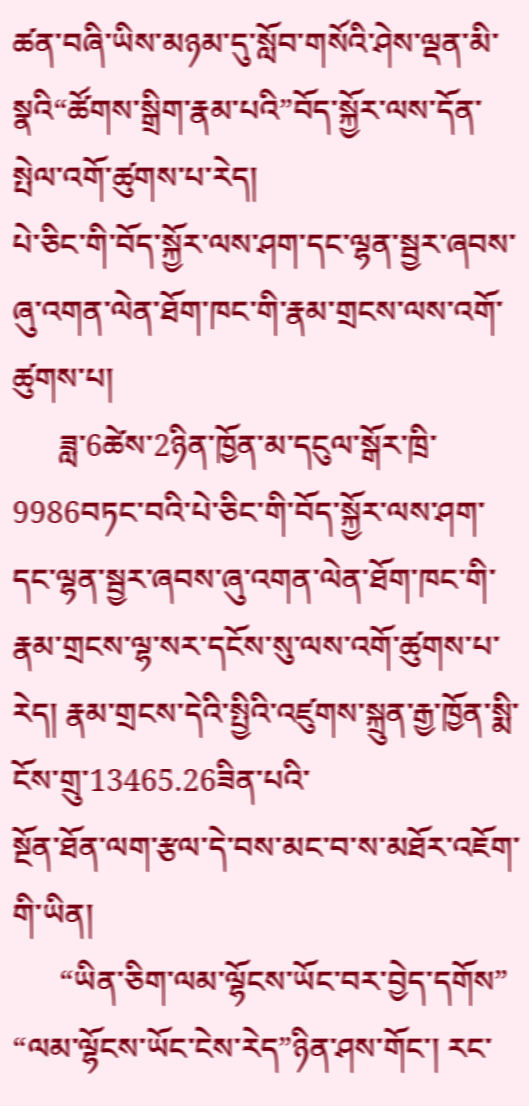ཚན་བཞི་ཡིས་མཉམ་དུ་སློབ་གསོའི་ཤེས་ལྡན་མི་སྣའི“ཚོགས་སྒྲིག་རྣམ་པའི”བོད་སྐྱོར་ལས་དོན་སྤེལ་འགོ་ཚུགས་པ་རེད།
པེ་ཅིང་གི་བོད་སྐྱོར་ལས་ཤག་དང་ལྷན་སྦྱར་ཞབས་ཞུ་འགན་ལེན་ཐོག་ཁང་གི་རྣམ་གྲངས་ལས་འགོ་ཚུགས་པ།
      ཟླ་6ཚེས་2ཉིན་ཁྱོན་མ་དངུལ་སྒོར་ཁྲི་9986བཏང་བའི་པེ་ཅིང་གི་བོད་སྐྱོར་ལས་ཤག་དང་ལྷན་སྦྱར་ཞབས་ཞུ་འགན་ལེན་ཐོག་ཁང་གི་རྣམ་གྲངས་ལྷ་སར་དངོས་སུ་ལས་འགོ་ཚུགས་པ་རེད། རྣམ་གྲངས་དེའི་སྤྱིའི་འཛུགས་སྐྲུན་རྒྱ་ཁྱོན་སྨི་ངོས་གྲུ་13465.26ཟིན་པའི་
སྔོན་ཐོན་ལག་རྩལ་དེ་བས་མང་བ་ས་མཐོར་འཇོག་གི་ཡིན།
      “ཡིན་ཅིག་ལམ་ལྷོངས་ཡོང་བར་བྱེད་དགོས” “ལམ་ལྷོངས་ཡོང་ངེས་རེད”ཉིན་ཤས་གོང་། རང་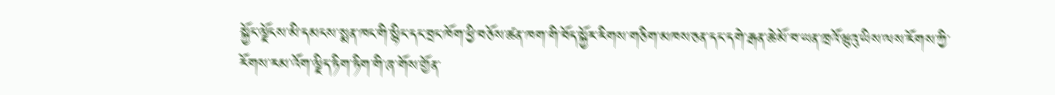སྐྱོང་ལྗོངས་མི་དམངས་སྨན་ཁང་གི་སྙིང་དང་བྲང་ཁོག་ཕྱི་བཅོས་ཚན་ཁག་གི་བོད་སྐྱོར་རིགས་གཅིག་མཁས་ཅན་དང་དགེ་རྒན་ཆེ་མོ་བ་ཡན་ཁྲའོ་ཝུའུ་ཡིས་ལས་རོགས་ཀྱི་རོགས་རམ་འོག་ལྗིད་ཏིག་ཏིག་གི་ཞ་གོས་གྱོན་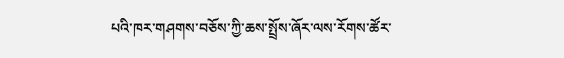པའི་ཁར་གཤགས་བཅོས་ཀྱི་ཆས་སྤྲོས་ཞོར་ལས་རོགས་ཚོར་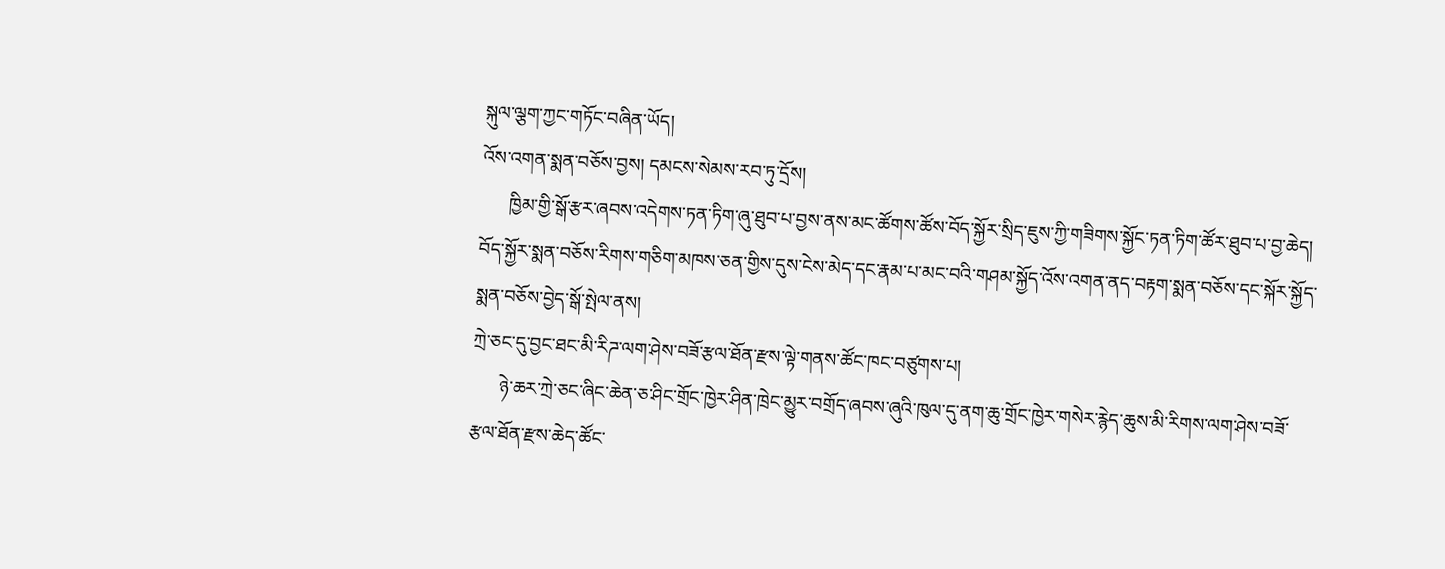སྐུལ་ལྕག་ཀྱང་གཏོང་བཞིན་ཡོད།
འོས་འགན་སྨན་བཅོས་བྱས། དམངས་སེམས་རབ་ཏུ་དྲོས།
      ཁྱིམ་གྱི་སྒོ་རྩར་ཞབས་འདེགས་ཏན་ཏིག་ཞུ་ཐུབ་པ་བྱས་ནས་མང་ཚོགས་ཚོས་བོད་སྐྱོར་སྲིད་ཇུས་ཀྱི་གཟིགས་སྐྱོང་ཏན་ཏིག་ཚོར་ཐུབ་པ་བྱ་ཆེད། བོད་སྐྱོར་སྨན་བཅོས་རིགས་གཅིག་མཁས་ཅན་གྱིས་དུས་ངེས་མེད་དང་རྣམ་པ་མང་བའི་གཤམ་སྐྱོད་འོས་འགན་ནད་བརྟག་སྨན་བཅོས་དང་སྐོར་སྐྱོད་སྨན་བཅོས་བྱེད་སྒོ་སྤེལ་ནས།
ཀྲེ་ཅང་དུ་བྱང་ཐང་མི་རིཌ་ལག་ཤེས་བཟོ་རྩལ་ཐོན་རྫས་ལྟེ་གནས་ཚོང་ཁང་བཙུགས་པ།
      ཉེ་ཆར་ཀྲེ་ཅང་ཞིང་ཆེན་ཅ་ཤིང་གྲོང་ཁྱེར་ཤིན་ཁྲེང་མྱུར་བགྲོད་ཞབས་ཞུའི་ཁུལ་དུ་ནག་ཆུ་གྲོང་ཁྱེར་གསེར་རྙེད་ཆུས་མི་རིགས་ལག་ཤེས་བཟོ་རྩལ་ཐོན་རྫས་ཆེད་ཚོང་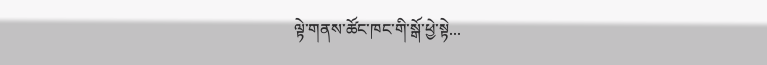ལྟེ་གནས་ཚོང་ཁང་གི་སྒོ་ཕྱེ་སྟེ...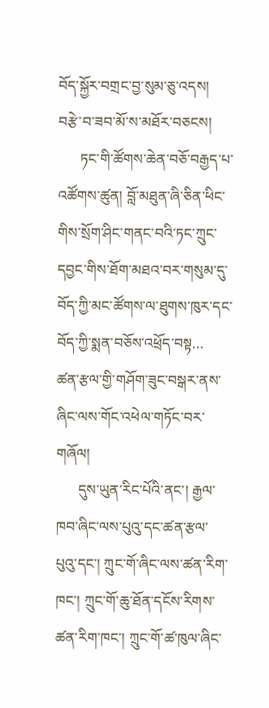བོད་སྐྱོར་བགྲང་བྱ་སུམ་ཅུ་འདས། བརྩེ་བ་ཟབ་མོ་ས་མཐོར་བཅངས།
      ཏང་གི་ཚོགས་ཆེན་བཅོ་བརྒྱད་པ་འཚོགས་ཚུན། བློ་མཐུན་ཞི་ཅིན་ཕིང་གིས་སྲོག་ཤིང་གནང་བའི་ཏང་ཀྲུང་དབྱང་གིས་ཐོག་མཐའ་བར་གསུམ་དུ་བོད་ཀྱི་མང་ཚོགས་ལ་ཐུགས་ཁུར་དང་བོད་ཀྱི་སྨན་བཅོས་འཕྲོད་བསྟ...
ཚན་རྩལ་གྱི་གཤོག་ཟུང་བསྒར་ནས་ཞིང་ལས་གོང་འཕེལ་གཏོང་བར་གཞོལ།
      དུས་ཡུན་རིང་པོའི་ནང་། རྒྱལ་ཁབ་ཞིང་ལས་པུའུ་དང་ཚན་རྩལ་པུའུ་དང་། ཀྲུང་གོ་ཞིང་ལས་ཚན་རིག་ཁང་། ཀྲུང་གོ་ཆུ་ཐོན་དངོས་རིགས་ཚན་རིག་ཁང་། ཀྲུང་གོ་ཚ་ཁུལ་ཞིང་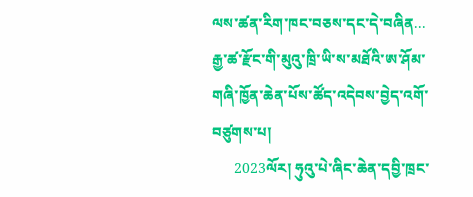ལས་ཚན་རིག་ཁང་བཅས་དང་དེ་བཞིན...
རྒྱ་ཚ་རྫོང་གི་མུའུ་ཁྲི་ཡི་ས་མཐོའི་ཨ་ཤོམ་གཞི་ཁྱོན་ཆེན་པོས་ཚོད་འདེབས་བྱེད་འགོ་བཙུགས་པ།
      2023ལོར། ཧུའུ་པེ་ཞིང་ཆེན་དབྱི་ཁྲང་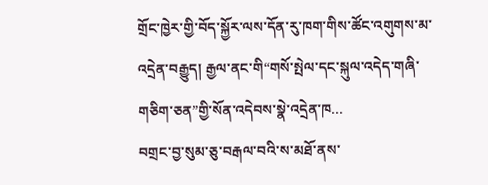གྲོང་ཁྱེར་གྱི་བོད་སྐྱོར་ལས་དོན་རུ་ཁག་གིས་ཚོང་འགུགས་མ་འདྲེན་བརྒྱུད། རྒྱལ་ནང་གི“གསོ་སྤེལ་དང་སྐུལ་འདེད་གཞི་གཅིག་ཅན”གྱི་སོན་འདེབས་སྣེ་འདྲེན་ཁ...
བགྲང་བྱ་སུམ་ཅུ་བརྒལ་བའི་ས་མཐོ་ནས་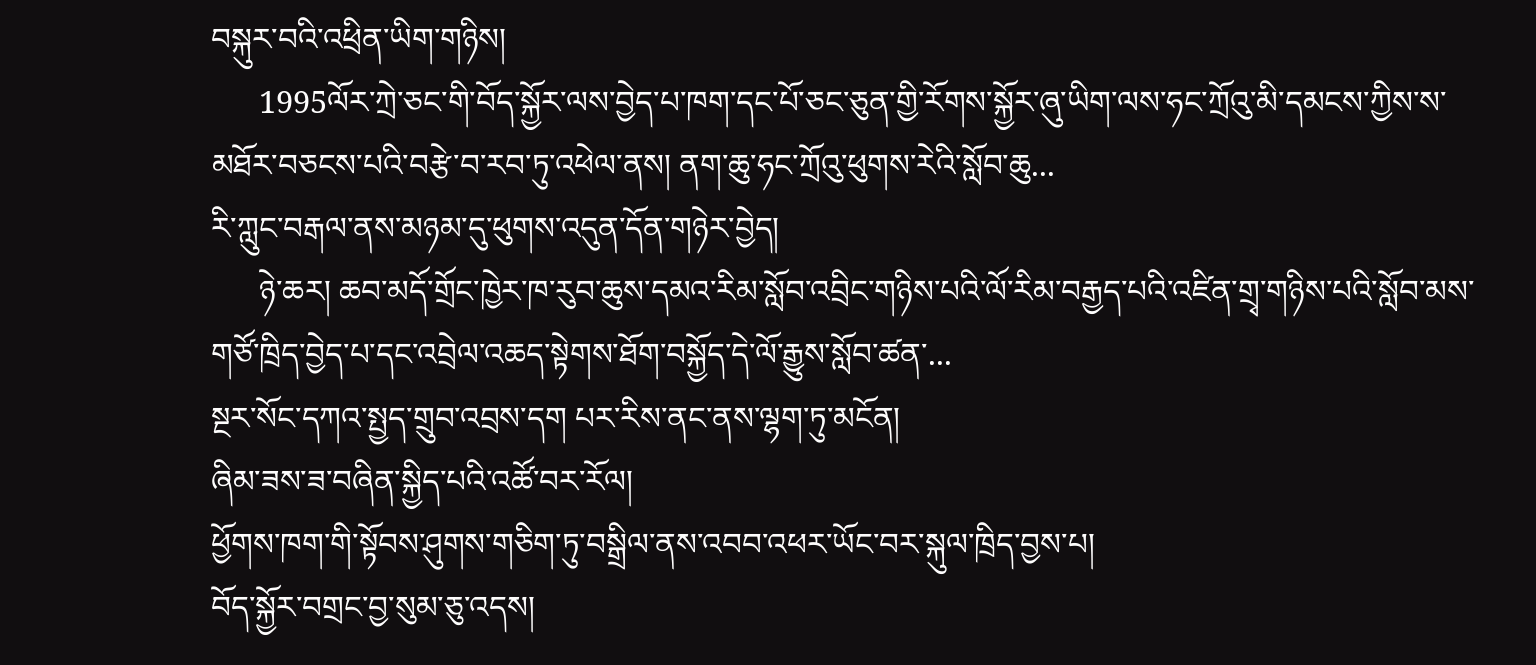བསྐུར་བའི་འཕྲིན་ཡིག་གཉིས།
      1995ལོར་ཀྲེ་ཅང་གི་བོད་སྐྱོར་ལས་བྱེད་པ་ཁག་དང་པོ་ཅང་ཅུན་གྱི་རོགས་སྐྱོར་ཞུ་ཡིག་ལས་ཧང་ཀྲོའུ་མི་དམངས་ཀྱིས་ས་མཐོར་བཅངས་པའི་བརྩེ་བ་རབ་ཏུ་འཕེལ་ནས། ནག་ཆུ་ཧང་ཀྲོའུ་ཕུགས་རེའི་སློབ་ཆུ...
རི་ཀླུང་བརྒལ་ནས་མཉམ་དུ་ཕུགས་འདུན་དོན་གཉེར་བྱེད།
      ཉེ་ཆར། ཆབ་མདོ་གྲོང་ཁྱེར་ཁ་རུབ་ཆུས་དམའ་རིམ་སློབ་འབྲིང་གཉིས་པའི་ལོ་རིམ་བརྒྱད་པའི་འཛིན་གྲྭ་གཉིས་པའི་སློབ་མས་གཙོ་ཁྲིད་བྱེད་པ་དང་འབྲེལ་འཆད་སྟེགས་ཐོག་བསྐྱོད་དེ་ལོ་རྒྱུས་སློབ་ཚན་...
སྔར་སོང་དཀའ་སྤྱད་གྲུབ་འབྲས་དག པར་རིས་ནང་ནས་ལྷག་ཏུ་མངོན།
ཞིམ་ཟས་ཟ་བཞིན་སྐྱིད་པའི་འཚོ་བར་རོལ།
ཕྱོགས་ཁག་གི་སྟོབས་ཤུགས་གཅིག་ཏུ་བསྒྲིལ་ནས་འབབ་འཕར་ཡོང་བར་སྐུལ་ཁྲིད་བྱས་པ།
བོད་སྐྱོར་བགྲང་བྱ་སུམ་ཅུ་འདས།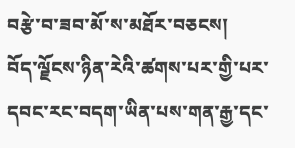བརྩེ་བ་ཟབ་མོ་ས་མཐོར་བཅངས།
བོད་ལྗོངས་ཉིན་རེའི་ཚགས་པར་གྱི་པར་དབང་རང་བདག་ཡིན་པས་གན་རྒྱ་དང་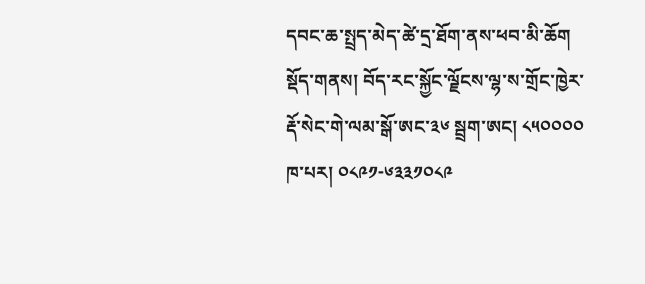དབང་ཆ་སྤྲད་མེད་ཚེ་དྲ་ཐོག་ནས་ཕབ་མི་ཆོག
སྡོད་གནས། བོད་རང་སྐྱོང་ལྗོངས་ལྷ་ས་གྲོང་ཁྱེར་རྡོ་སེང་གེ་ལམ་སྒོ་ཨང་༣༦ སྦྲག་ཨང། ༨༥༠༠༠༠ ཁ་པར། ༠༨༩༡-༦༣༣༡༠༨༩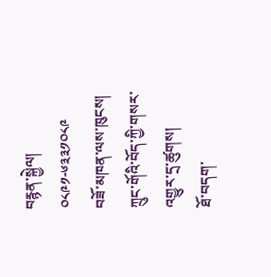བརྙན་སྐྱེལ། ༠༨༩༡-༦༣༣༡༠༨༩
བཟོ་མཁན་ལས་ཁུངས། ཀྲུང་གོའི་བོད་ཀྱི་གསར་འགྱུར་དྲ་ཚུགས།
ཐོ་བདག་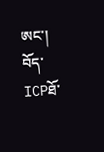ཨང་། བོད་ICPཐོ་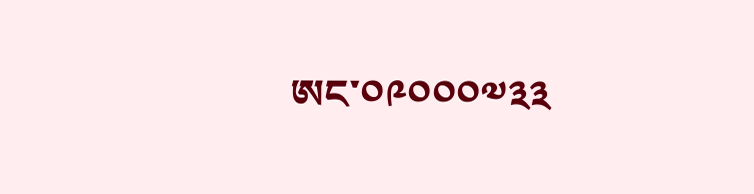ཨང་༠༩༠༠༠༧༣༣